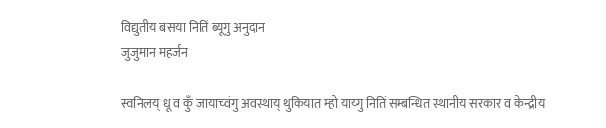विद्युतीय बसया नितिं ब्यूगु अनुदान
जुजुमान महर्जन

स्वनिलय् धू व कुँ जायाच्वंगु अवस्थाय् थुकियात म्हो याय्गु नितिं सम्बन्धित स्थानीय सरकार व केन्द्रीय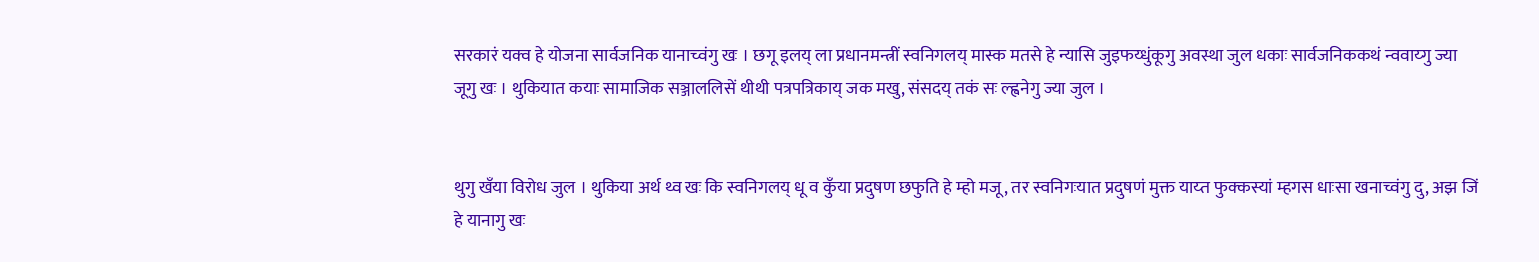सरकारं यक्व हे योजना सार्वजनिक यानाच्वंगु खः । छगू इलय् ला प्रधानमन्त्रीं स्वनिगलय् मास्क मतसे हे न्यासि जुइफय्धुंकूगु अवस्था जुल धकाः सार्वजनिककथं न्ववाय्गु ज्या जूगु खः । थुकियात कयाः सामाजिक सञ्जाललिसें थीथी पत्रपत्रिकाय् जक मखु, संसदय् तकं सः ल्ह्वनेगु ज्या जुल ।


थुगु खँया विरोध जुल । थुकिया अर्थ थ्व खः कि स्वनिगलय् धू व कुँया प्रदुषण छफुति हे म्हो मजू, तर स्वनिगःयात प्रदुषणं मुक्त याय्त फुक्कस्यां म्हगस धाःसा खनाच्वंगु दु, अझ जिं हे यानागु खः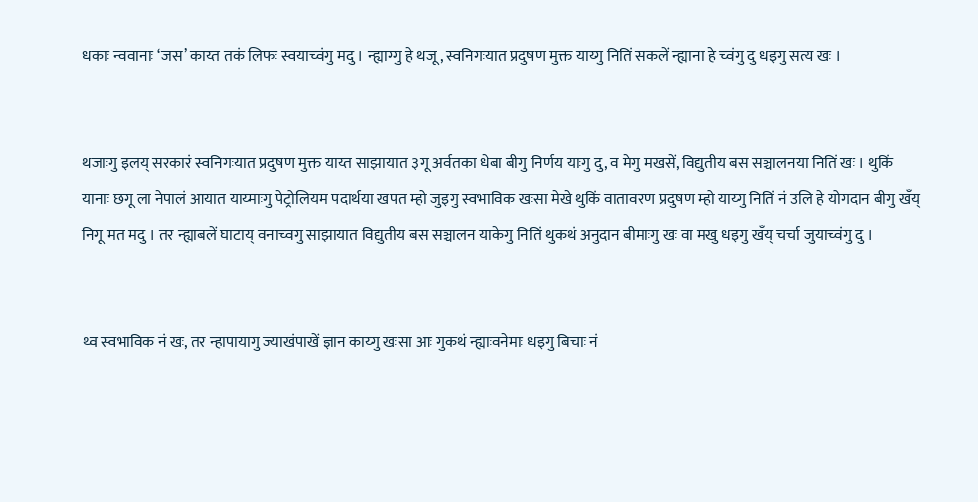धकाः न्ववानाः ‘जस’ काय्त तकं लिफः स्वयाच्वंगु मदु । न्ह्याग्गु हे थजू, स्वनिगःयात प्रदुषण मुक्त याय्गु नितिं सकलें न्ह्याना हे च्वंगु दु धइगु सत्य खः ।


थजाःगु इलय् सरकारं स्वनिगःयात प्रदुषण मुक्त याय्त साझायात ३गू अर्वतका धेबा बीगु निर्णय याःगु दु, व मेगु मखसें, विद्युतीय बस सञ्चालनया नितिं खः । थुकिं यानाः छगू ला नेपालं आयात याय्माःगु पेट्रोलियम पदार्थया खपत म्हो जुइगु स्वभाविक खःसा मेखे थुकिं वातावरण प्रदुषण म्हो याय्गु नितिं नं उलि हे योगदान बीगु खँय् निगू मत मदु । तर न्ह्याबलें घाटाय् वनाच्वगु साझायात विद्युतीय बस सञ्चालन याकेगु नितिं थुकथं अनुदान बीमाःगु खः वा मखु धइगु खँय् चर्चा जुयाच्वंगु दु ।


थ्व स्वभाविक नं खः, तर न्हापायागु ज्याखंपाखें ज्ञान काय्गु खःसा आः गुकथं न्ह्याःवनेमाः धइगु बिचाः नं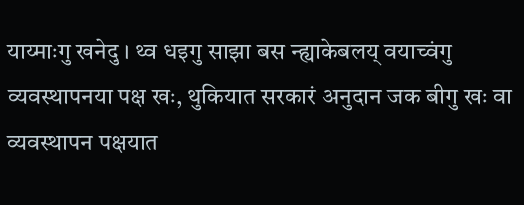याय्माःगु खनेदु । थ्व धइगु साझा बस न्ह्याकेबलय् वयाच्वंगु व्यवस्थापनया पक्ष खः, थुकियात सरकारं अनुदान जक बीगु खः वा व्यवस्थापन पक्षयात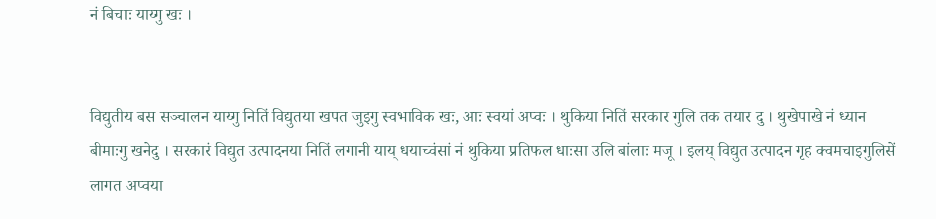नं बिचाः याय्गु खः ।


विद्युतीय बस सञ्चालन याय्गु नितिं विद्युतया खपत जुइगु स्वभाविक खः, आः स्वयां अप्वः । थुकिया नितिं सरकार गुलि तक तयार दु । थुखेपाखे नं ध्यान बीमाःगु खनेदु । सरकारं विद्युत उत्पादनया नितिं लगानी याय् धयाच्वंसां नं थुकिया प्रतिफल धाःसा उलि बांलाः मजू । इलय् विद्युत उत्पादन गृह क्वमचाइगुलिसें लागत अप्वया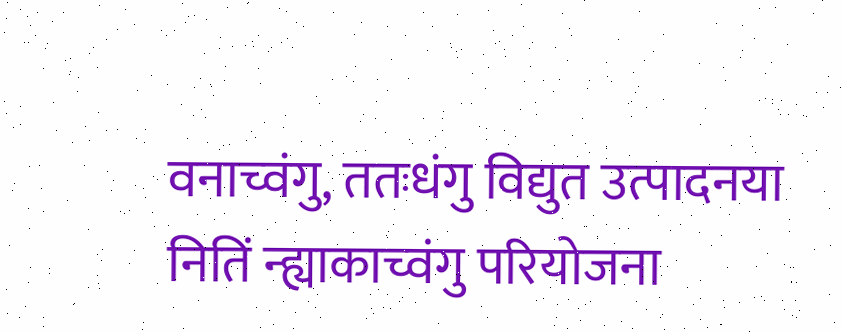वनाच्वंगु, ततःधंगु विद्युत उत्पादनया नितिं न्ह्याकाच्वंगु परियोजना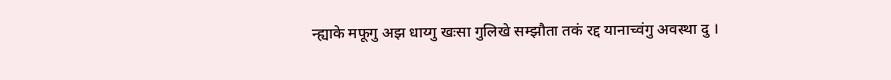न्ह्याके मफूगु अझ धाय्गु खःसा गुलिखे सम्झौता तकं रद्द यानाच्वंगु अवस्था दु ।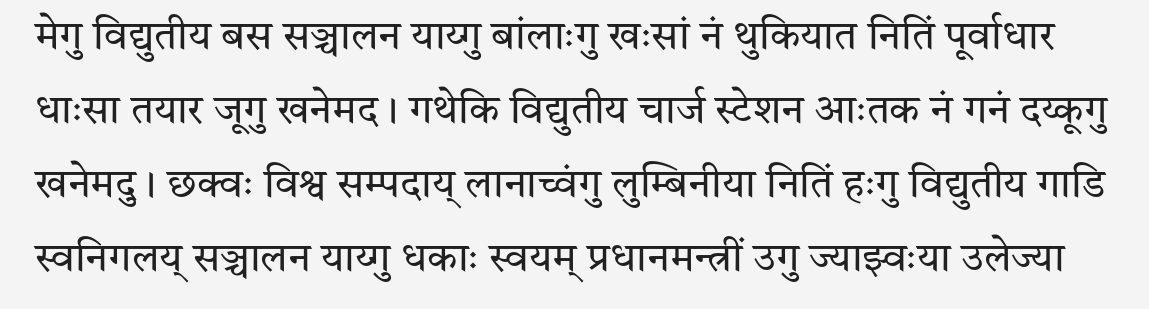मेगु विद्युतीय बस सञ्चालन याय्गु बांलाःगु खःसां नं थुकियात नितिं पूर्वाधार धाःसा तयार जूगु खनेमद । गथेकि विद्युतीय चार्ज स्टेशन आःतक नं गनं दय्कूगु खनेमदु । छक्वः विश्व सम्पदाय् लानाच्वंगु लुम्बिनीया नितिं हःगु विद्युतीय गाडि स्वनिगलय् सञ्चालन याय्गु धकाः स्वयम् प्रधानमन्त्रीं उगु ज्याझ्वःया उलेज्या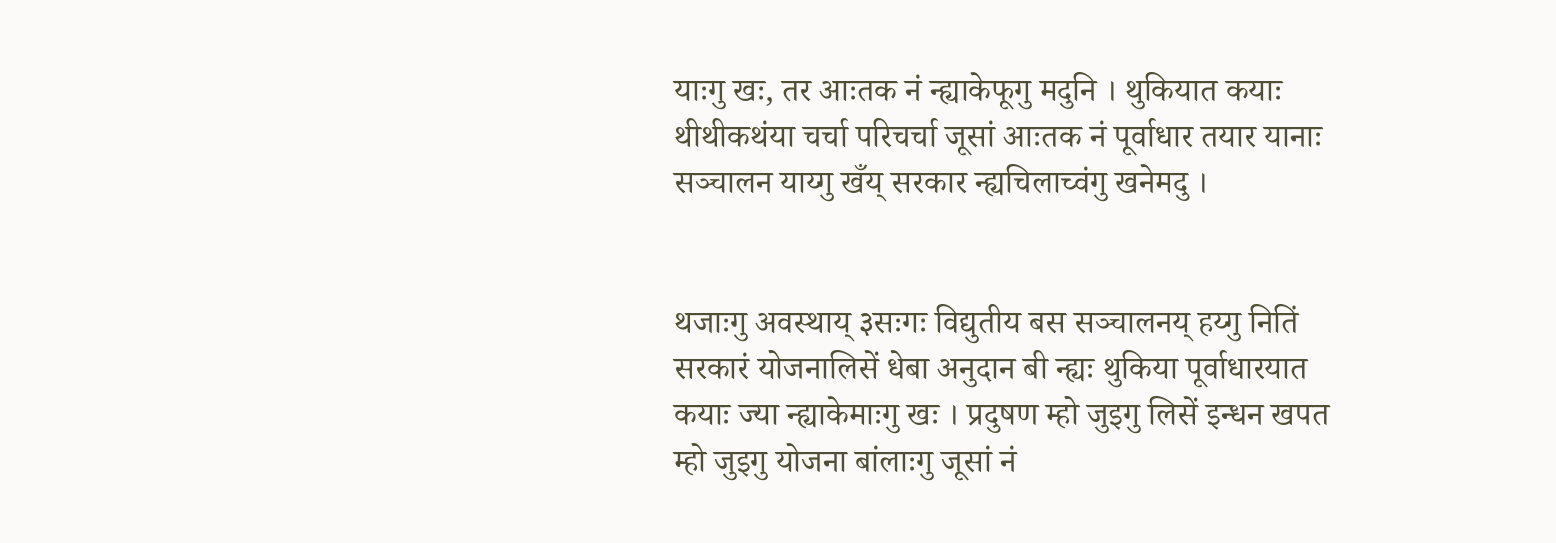याःगु खः, तर आःतक नं न्ह्याकेफूगु मदुनि । थुकियात कयाः थीथीकथंया चर्चा परिचर्चा जूसां आःतक नं पूर्वाधार तयार यानाः सञ्चालन याय्गु खँय् सरकार न्ह्यचिलाच्वंगु खनेमदु ।


थजाःगु अवस्थाय् ३सःगः विद्युतीय बस सञ्चालनय् हय्गु नितिं सरकारं योजनालिसें धेबा अनुदान बी न्ह्यः थुकिया पूर्वाधारयात कयाः ज्या न्ह्याकेमाःगु खः । प्रदुषण म्हो जुइगु लिसें इन्धन खपत म्हो जुइगु योजना बांलाःगु जूसां नं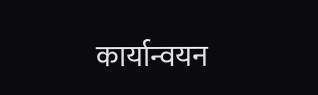कार्यान्वयन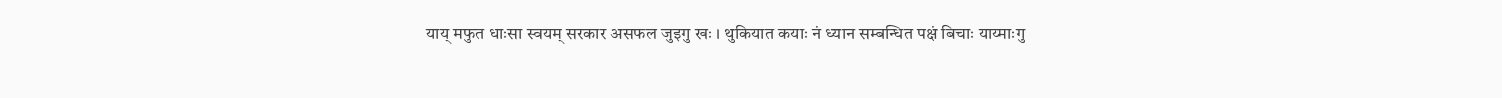याय् मफुत धाःसा स्वयम् सरकार असफल जुइगु खः । थुकियात कयाः नं ध्यान सम्बन्धित पक्षं बिचाः याय्माःगु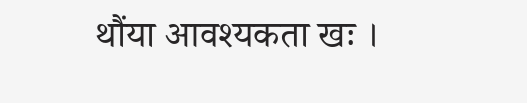थौंया आवश्यकता खः ।